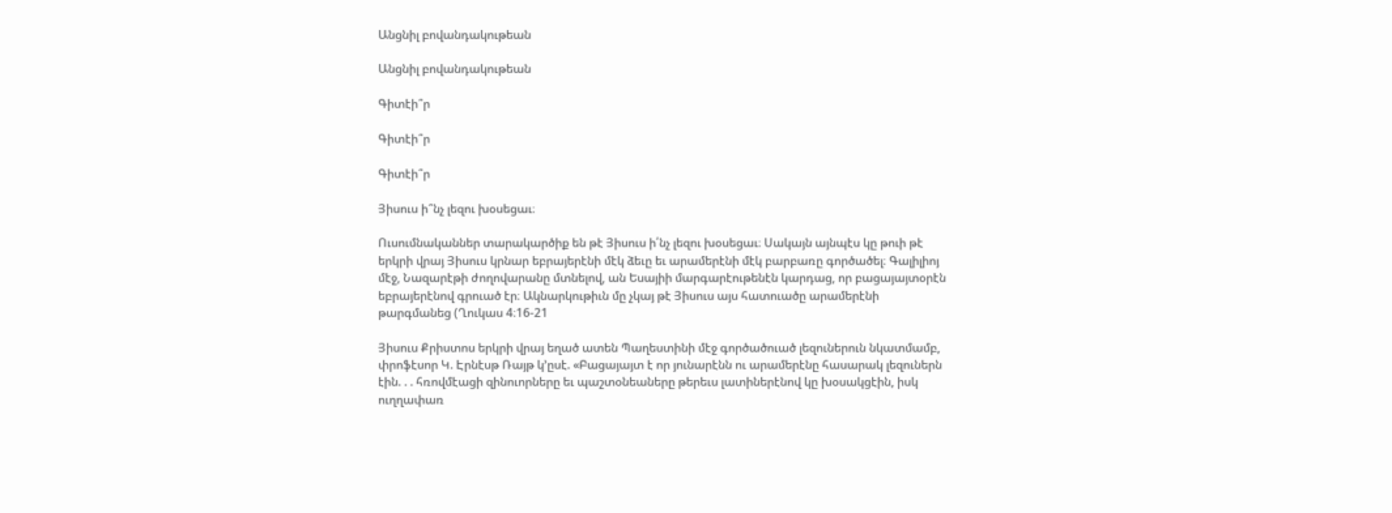Անցնիլ բովանդակութեան

Անցնիլ բովանդակութեան

Գիտէի՞ր

Գիտէի՞ր

Գիտէի՞ր

Յիսուս ի՞նչ լեզու խօսեցաւ։

Ուսումնականներ տարակարծիք են թէ Յիսուս ի՛նչ լեզու խօսեցաւ։ Սակայն այնպէս կը թուի թէ երկրի վրայ Յիսուս կրնար եբրայերէնի մէկ ձեւը եւ արամերէնի մէկ բարբառը գործածել։ Գալիլիոյ մէջ, Նազարէթի ժողովարանը մտնելով, ան Եսայիի մարգարէութենէն կարդաց, որ բացայայտօրէն եբրայերէնով գրուած էր։ Ակնարկութիւն մը չկայ թէ Յիսուս այս հատուածը արամերէնի թարգմանեց (Ղուկաս 4։16-21

Յիսուս Քրիստոս երկրի վրայ եղած ատեն Պաղեստինի մէջ գործածուած լեզուներուն նկատմամբ, փրոֆէսոր Կ. Էրնէսթ Ռայթ կ’ըսէ. «Բացայայտ է որ յունարէնն ու արամերէնը հասարակ լեզուներն էին. . . հռովմէացի զինուորները եւ պաշտօնեաները թերեւս լատիներէնով կը խօսակցէին, իսկ ուղղափառ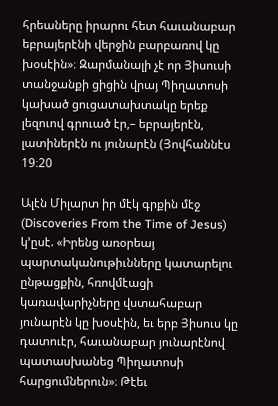հրեաները իրարու հետ հաւանաբար եբրայերէնի վերջին բարբառով կը խօսէին»։ Զարմանալի չէ որ Յիսուսի տանջանքի ցիցին վրայ Պիղատոսի կախած ցուցատախտակը երեք լեզուով գրուած էր,– եբրայերէն, լատիներէն ու յունարէն (Յովհաննէս 19։20

Ալէն Միլարտ իր մէկ գրքին մէջ (Discoveries From the Time of Jesus) կ’ըսէ. «Իրենց առօրեայ պարտականութիւնները կատարելու ընթացքին, հռովմէացի կառավարիչները վստահաբար յունարէն կը խօսէին, եւ երբ Յիսուս կը դատուէր, հաւանաբար յունարէնով պատասխանեց Պիղատոսի հարցումներուն»։ Թէեւ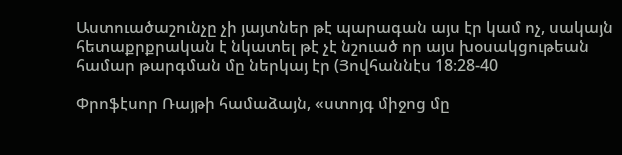Աստուածաշունչը չի յայտներ թէ պարագան այս էր կամ ոչ, սակայն հետաքրքրական է նկատել թէ չէ նշուած որ այս խօսակցութեան համար թարգման մը ներկայ էր (Յովհաննէս 18։28-40

Փրոֆէսոր Ռայթի համաձայն, «ստոյգ միջոց մը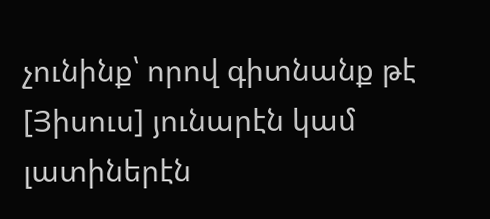չունինք՝ որով գիտնանք թէ [Յիսուս] յունարէն կամ լատիներէն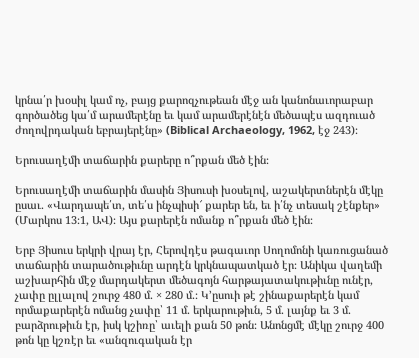կրնա՛ր խօսիլ կամ ոչ, բայց քարոզչութեան մէջ ան կանոնաւորաբար գործածեց կա՛մ արամերէնը եւ կամ արամերէնէն մեծապէս ազդուած ժողովրդական եբրայերէնը» (Biblical Archaeology, 1962, էջ 243)։

Երուսաղէմի տաճարին քարերը ո՞րքան մեծ էին։

Երուսաղէմի տաճարին մասին Յիսուսի խօսելով, աշակերտներէն մէկը ըսաւ. «Վարդապե՛տ, տե՛ս ինչպիսի՜ քարեր են, եւ ի՛նչ տեսակ շէնքեր» (Մարկոս 13։1, ԱՎ)։ Այս քարերէն ոմանք ո՞րքան մեծ էին։

Երբ Յիսուս երկրի վրայ էր, Հերովդէս թագաւոր Սողոմոնի կառուցանած տաճարին տարածութիւնը արդէն կրկնապատկած էր։ Անիկա վաղեմի աշխարհին մէջ մարդակերտ մեծագոյն հարթայատակութիւնը ունէր, չափը ըլլալով շուրջ 480 մ. × 280 մ.։ Կ’ըսուի թէ շինաքարերէն կամ որմաքարերէն ոմանց չափը՝ 11 մ. երկարութիւն, 5 մ. լայնք եւ 3 մ. բարձրութիւն էր, իսկ կշիռը՝ աւելի քան 50 թոն։ Անոնցմէ մէկը շուրջ 400 թոն կը կշռէր եւ «անզուգական էր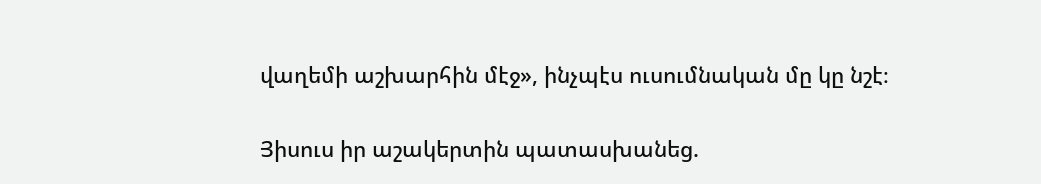վաղեմի աշխարհին մէջ», ինչպէս ուսումնական մը կը նշէ։

Յիսուս իր աշակերտին պատասխանեց.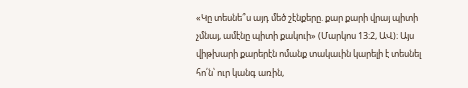«Կը տեսնե՞ս այդ մեծ շէնքերը. քար քարի վրայ պիտի չմնայ, ամէնը պիտի քակուի» (Մարկոս 13։2, ԱՎ)։ Այս վիթխարի քարերէն ոմանք տակաւին կարելի է տեսնել հո՛ն՝ ուր կանգ առին,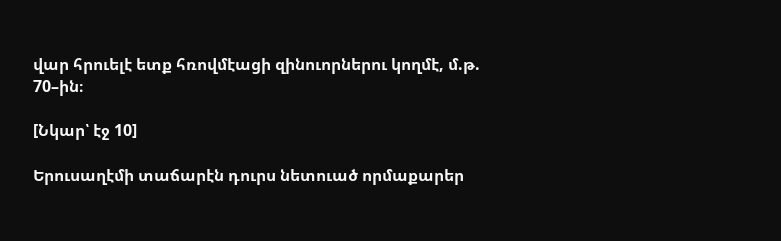վար հրուելէ ետք հռովմէացի զինուորներու կողմէ, մ.թ. 70–ին։

[Նկար՝ էջ 10]

Երուսաղէմի տաճարէն դուրս նետուած որմաքարեր